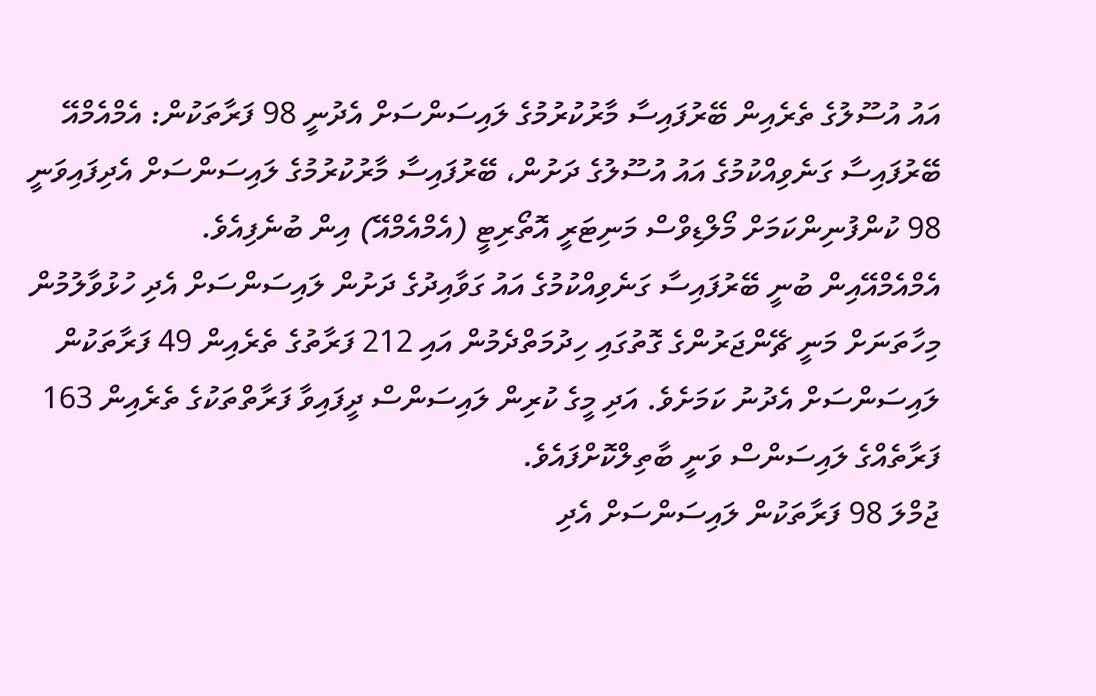އައު އުސޫލުގެ ތެރެއިން ބޭރުފައިސާ މާރުކުރުމުގެ ލައިސަންސަށް އެދުނީ 98 ފަރާތަކުން: އެމްއެމްއޭ
ބޭރުފައިސާ ގަނެވިއްކުމުގެ އައު އުސޫލުގެ ދަށުން، ބޭރުފައިސާ މާރުކުރުމުގެ ލައިސަންސަށް އެދިފައިވަނީ 98 ކުންފުނިންކަމަށް މޯލްޑިވްސް މަނިޓަރީ އޮތޯރިޓީ (އެމްއެމްއޭ) އިން ބުނެފިއެވެ.
އެމްއެމްއޭއިން ބުނީ ބޭރުފައިސާ ގަނެވިއްކުމުގެ އައު ގަވާއިދުގެ ދަށުން ލައިސަންސަށް އެދި ހުޅުވާލުމުން މިހާތަނަށް މަނީ ޗޭންޖަރުންގެ ގޮތުގައި ހިދުމަތްދެމުން އައި 212 ފަރާތުގެ ތެރެއިން 49 ފަރާތަކުން ލައިސަންސަށް އެދުނު ކަމަށެވެ. އަދި މީގެ ކުރިން ލައިސަންސް ދީފައިވާ ފަރާތްތަކުގެ ތެރެއިން 163 ފަރާތެއްގެ ލައިސަންސް ވަނީ ބާތިލްކޮށްފައެވެ.
ޖުމްލަ 98 ފަރާތަކުން ލައިސަންސަށް އެދި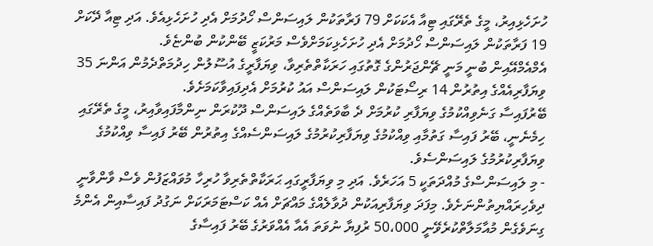ހުށަހެޅިއިރު، މީގެ ތެރޭގައި ޓިއާ އެކަކަށް 79 ފަރާތަކުން ލައިސަންސް ހޯދުމަށް އެދި ހުށަހެޅިއެވެ. އަދި ޓިއާ ދޭކަށް 19 ފަރާތަކުން ލައިސަންސް ހޯދުމަށް އެދި ހުށަހެޅިކަމަށްވެސް މަރުކަޒީ ބޭންކުން ބުންޏެވެ.
އެމްއެމްއޭއިން ބުނީ މަނީ ޗޭންޖަރުންގެ ގޮތުގައި ހަރަކާތްތެރިވާ، ވިޔަފާރީގެ އުސޫލުން ހިދުމަތްދެމުން އަންނަ 35 ވިޔަފާރިއެއްގެ އިތުރުން 14 ރިސޯޓަކުން ލައިސަންސް އައު ކުރުމަށް އެދިފައިވާކަމަށެވެ.
ބޭރުފައިސާ ގަނެވިއްކުމުގެ ވިޔަފާރި ކުރުމަށް ދެ ބާވަތެއްގެ ލައިސަންސް ދޫކުރަން ނިންމާފައިވާއިރު، މީގެ ތެރޭގައި ހިމެނެނީ، ބޭރު ފައިސާ ގަތުމާއި ވިއްކުމުގެ ވިޔަފާރިކުރުމުގެ ލައިސަންސެއްގެ އިތުރުން ބޭރު ފައިސާ ވިއްކުމުގެ ވިޔަފާރިކުރުމުގެ ލައިސަންސެވެ.
- މި ލައިސަންސްގެ މުއްދަތަކީ 5 އަހަރެވެ. އަދި މި ވިޔަފާރީގައި ޙަރަކާތްތެރިވާ ހުރިހާ މުވައްޒަފުން ވެސް ވާންވާނީ ދިވެހިރައްޔިތުންނަށެވެ. މިފަދަ ވިޔަފާރިއަކުން ދުވާލެއްގެ މައްޗަށް އެއް ކަސްޓަމަރަކަށް ނަގުދު ފައިސާއިން އެންމެ ގިނަވެގެން މުއާމަލާތްކުރެވޭނީ 50،000 ރުފިޔާ ނުވަތަ އެއާ އެއްވަރުގެ ބޭރު ފައިސާގެ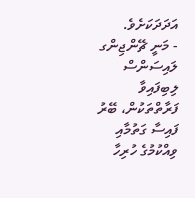އަދަދަކަށެވެ.
- މަނީ ޗޭންޖިންގ ލައިސަންސް ލިބިފައިވާ ފަރާތްތަކުން، ބޭރު ފައިސާ ގަތުމާއި ވިއްކުމުގެ ހުރިހާ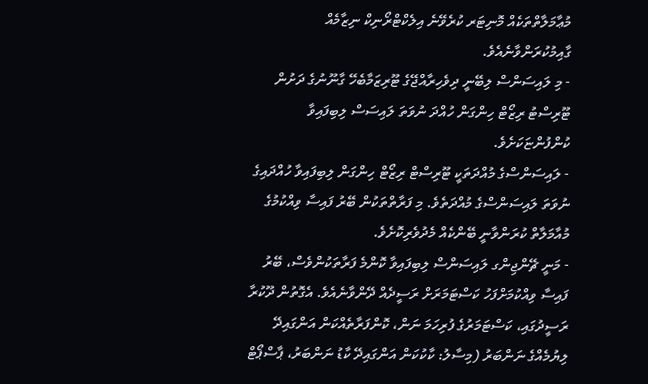މުޢާމަލާތްތަކެއް މޮނިޓަރ ކުރެވޭނެ އިލެކްޓްރޯނިކް ނިޒާމެއް ގާއިމުކުރަންވާނެއެވެ.
- މި ލައިސަންސް ލިބޭނީ ދިވެހިރާއްޖޭގެ ޓޫރިޒަމާބެހޭ ގާނޫނުގެ ދަށުން ޓޫރިސްޓު ރިޒޯޓް ހިންގަން ހުއްދަ ނުވަތަ ލައިސަސް ލިބިފައިވާ ކުންފުންޏަކަށެވެ.
- ލައިސަންސްގެ މުއްދަތަކީ ޓޫރިސްޓް ރިޒޯޓް ހިންގަން ލިބިފައިވާ ހުއްދައިގެ ނުވަތަ ލައިސަންސްގެ މުއްދަތެވެ. މި ފަރާތްތަކުން ބޭރު ފައިސާ ވިއްކުމުގެ މުއާމަލާތް ކުރަންވާނީ ބޭންކެއް މެދުވެރިކޮށެވެ.
- މަނީ ޗޭންޖިންގ ލައިސަންސް ލިބިފައިވާ ކޮންމެ ފަރާތަކުންވެސް، ބޭރު ފައިސާ ވިއްކުމަށްފަހު ކަސްޓަމަރަށް ރަސީދެއް ދޭންވާނެއެވެ. އެގޮތުން ދޫކުރާ ރަސީދުގައި، ކަސްޓަމަރުގެ ފުރިހަމަ ނަން، ކޮންފަރާތެއްކަން އަންގައިދޭ ލިޔުމެއްގެ ނަންބަރު (މިސާލު: ކާކުކަން އަންގައިދޭ ކާޑު ނަންބަރު، ޕާސްޕޯޓް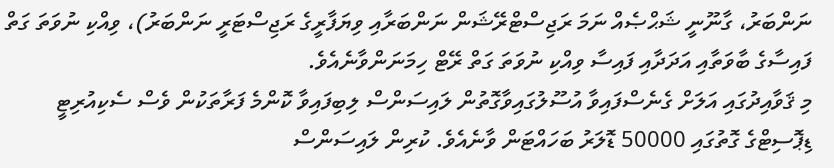ނަންބަރު، ގާނޫނީ ޝަޙްޞެއް ނަމަ ރަޖިސްޓްރޭޝަން ނަންބަރާއި ވިޔަފާރީގެ ރަޖިސްޓަރީ ނަންބަރު)، ވިއްކި ނުވަތަ ގަތް ފައިސާގެ ބާވަތާއި އަދަދާއި ފައިސާ ވިއްކި ނުވަތަ ގަތް ރޭޓް ހިމަނަންވާނެއެވެ.
މި ޤަވާއިދުގައި އަލަށް ގެނެސްފައިވާ އުސޫލުގައިވާގޮތުން ލައިސަންސް ލިބިފައިވާ ކޮންމެ ފަރާތަކުން ވެސް ސެކިއުރިޓީ ޑިޕޮސިޓްގެ ގޮތުގައި 50000 ޑޮލަރު ބަހައްޓަން ވާނެއެވެ. ކުރިން ލައިސަންސް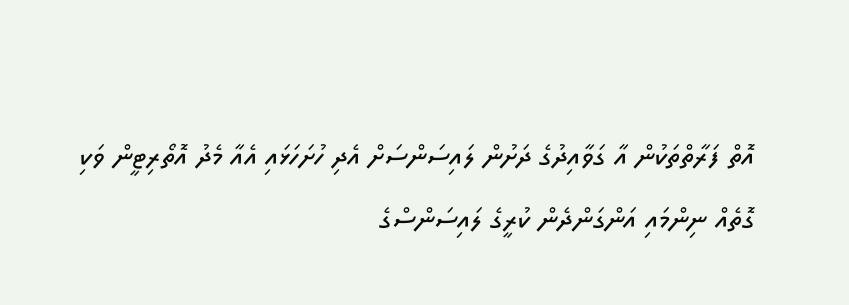އޮތް ފަރާތްތަކުން އާ ގަވާއިދުގެ ދަށުން ލައިސަންސަށް އެދި ހުށަހަޅައި އެއާ މެދު އޮތޯރިޓީން ވަކި ގޮތެއް ނިންމައި އަންގަންދެން ކުރީގެ ލައިސަންސްގެ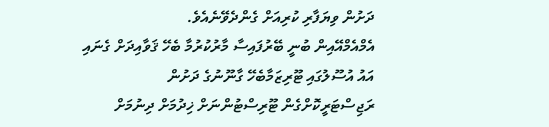ދަށުން ވިޔަފާރި ކުރިއަށް ގެންދެވޭނެއެވެ.
އެމްއެމްއޭއިން ބުނީ ބޭރުފައިސާ މާރުކުރުމާ ބެހޭ ޤަވާއިދަށް ގެނައި އައު އުސޫލުގައި ޓޫރިޒަމާބެހޭ ގާނޫނުގެ ދަށުން ރަޖިސްޓަރީކޮށްގެން ޓޫރިސްޓުންނަށް ޚިދުމަށް ދިނުމަށް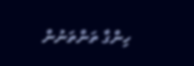ހިންގާ ތަންތަނުން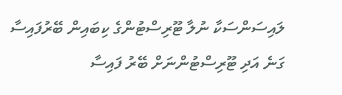ލައިސަންސަކާ ނުލާ ޓޫރިސްޓުންގެ ކިބައިން ބޭރުފައިސާ ގަނެ އަދި ޓޫރިސްޓުންނަށް ބޭރު ފައިސާ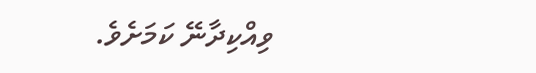ވިއްކިދާނޭ ކަމަށެވެ.